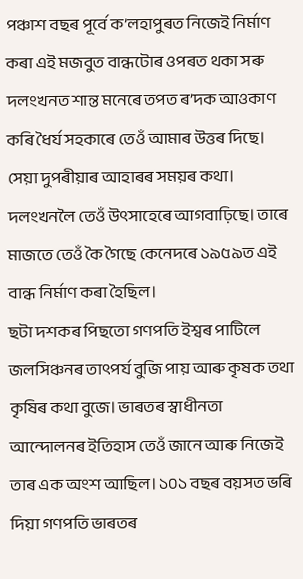পঞ্চাশ বছৰ পূৰ্বে ক’লহাপুৰত নিজেই নিৰ্মাণ কৰা এই মজবুত বান্ধটোৰ ওপৰত থকা সৰু দলংখনত শান্ত মনেৰে তপত ৰ’দক আওকাণ কৰি ধৈৰ্য সহকাৰে তেওঁ আমাৰ উত্তৰ দিছে। সেয়া দুপৰীয়াৰ আহাৰৰ সময়ৰ কথা। দলংখনলৈ তেওঁ উৎসাহেৰে আগবাঢ়িছে। তাৰে মাজতে তেওঁ কৈ গৈছে কেনেদৰে ১৯৫৯ত এই বান্ধ নিৰ্মাণ কৰা হৈছিল।
ছটা দশকৰ পিছতো গণপতি ইশ্বৰ পাটিলে জলসিঞ্চনৰ তাৎপৰ্য বুজি পায় আৰু কৃষক তথা কৃষিৰ কথা বুজে। ভাৰতৰ স্বাধীনতা আন্দোলনৰ ইতিহাস তেওঁ জানে আৰু নিজেই তাৰ এক অংশ আছিল। ১০১ বছৰ বয়সত ভৰি দিয়া গণপতি ভাৰতৰ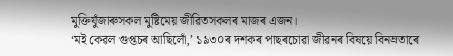মুক্তিযুঁজাৰুসকল মুষ্টিমেয় জীৱিতসকলৰ মাজৰ এজন।
‘মই কেৱল গুপ্তচৰ আছিলোঁ,’ ১৯৩০ৰ দশকৰ পাছৰচোৱা জীৱনৰ বিষয়ে বিনম্ৰতাৰে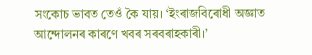সংকোচ ভাবত তেওঁ কৈ যায়। ‘ইংৰাজবিৰোধী অজ্ঞাত আন্দোলনৰ কাৰণে খবৰ সৰবৰাহকাৰী।’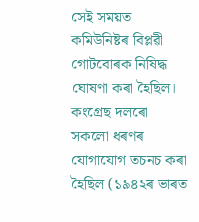সেই সময়ত কমিউনিষ্টৰ বিপ্লৱী গোটবোৰক নিষিদ্ধ ঘোষণা কৰা হৈছিল। কংগ্ৰেছ দলৰো সকলো ধৰণৰ যোগাযোগ তচনচ কৰা হৈছিল (১৯৪২ৰ ভাৰত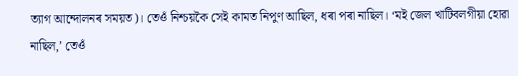ত্যাগ আন্দোলনৰ সময়ত)। তেওঁ নিশ্চয়কৈ সেই কামত নিপুণ আছিল, ধৰা পৰা নাছিল। ‘মই জেল খাটিবলগীয়া হোৱা নাছিল,’ তেওঁ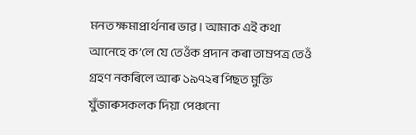মনত ক্ষমাপ্ৰাৰ্থনাৰ ভাৱ। আমাক এই কথা আনেহে ক’লে যে তেওঁক প্ৰদান কৰা তাম্ৰপত্ৰ তেওঁ গ্ৰহণ নকৰিলে আৰু ১৯৭২ৰ পিছত মুক্তি যুঁজাৰুসকলক দিয়া পেঞ্চনো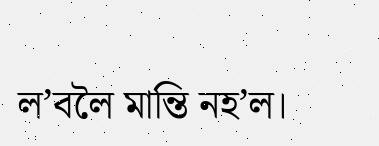ল’বলৈ মান্তি নহ’ল।